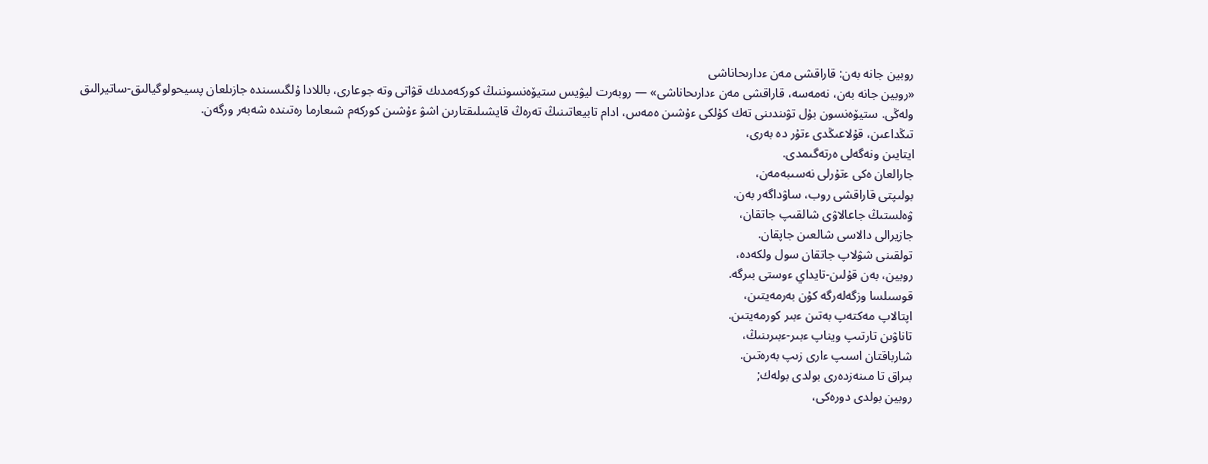روبين جانە بەن: قاراقشى مەن ءدارىحاناشى
«روبين جانە بەن، نەمەسە، قاراقشى مەن ءدارىحاناشى» — روبەرت ليۋيس ستيۆەنسوننىڭ كوركەمدىك قۋاتى وتە جوعارى، باللادا ۇلگىسىندە جازىلعان پسيحولوگيالىق-ساتيرالىق ولەڭى. ستيۆەنسون بۇل تۋىندىنى تەك كۇلكى ءۇشىن ەمەس، ادام تابيعاتىنىڭ تەرەڭ قايشىلىقتارىن اشۋ ءۇشىن كوركەم شىعارما رەتىندە شەبەر ورگەن.
تىڭداعىن، قۇلاعىڭدى ءتۇر دە بەرى،
ايتايىن ونەگەلى ەرتەگىمدى.
جارالعان ەكى ءتۇرلى نەسىبەمەن،
بولىپتى قاراقشى روب، ساۋداگەر بەن.
ۋەلستىڭ جاعالاۋى شالقىپ جاتقان،
جازيرالى دالاسى شالعىن جاپقان.
تولقىنى شۋلاپ جاتقان سول ولكەدە،
روبين، بەن قۇلىن-تايداي ءوستى بىرگە.
قوسىلسا وزگەلەرگە كۇن بەرمەيتىن،
اپتالاپ مەكتەپ بەتىن ءبىر كورمەيتىن.
تاناۋىن تارتىپ ويناپ ءبىر-ءبىرىنىڭ،
شارباقتان اسىپ ءارى زىپ بەرەتىن.
بىراق تا مىنەزدەرى بولدى بولەك;
روبين بولدى دورەكى،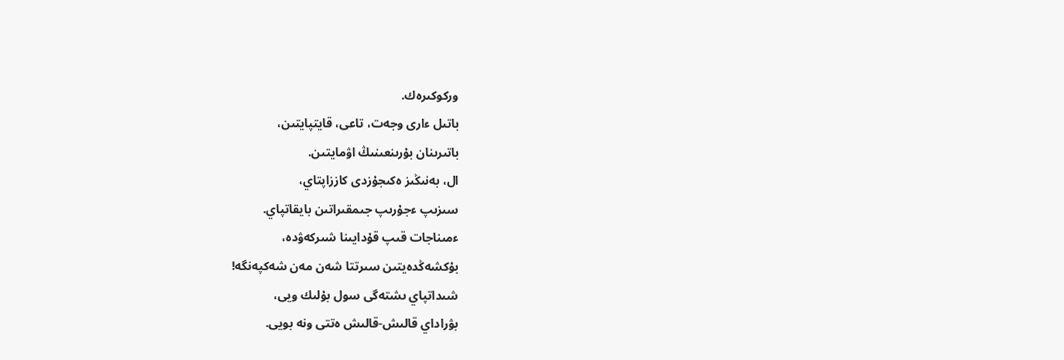وركوكىرەك.
باتىل ءارى وجەت، تاعى، قايتپايتىن،
باتىرىنان بۇرىنعىنىڭ اۋمايتىن.
ال، بەنىڭىز ەكىجۇزدى كاززاپتاي،
سىزىپ ءجۇرىپ جىمقىراتىن بايقاتپاي.
ءمىناجات قىپ قۇدايىنا شىركەۋدە،
بۇكشەڭدەيتىن سىرتتا شەن مەن شەكپەنگە!
شىداتپاي ىشتەگى سول بۇلىك ويى،
بۋراداي قالىش-قالىش ەتتى ونە بويى.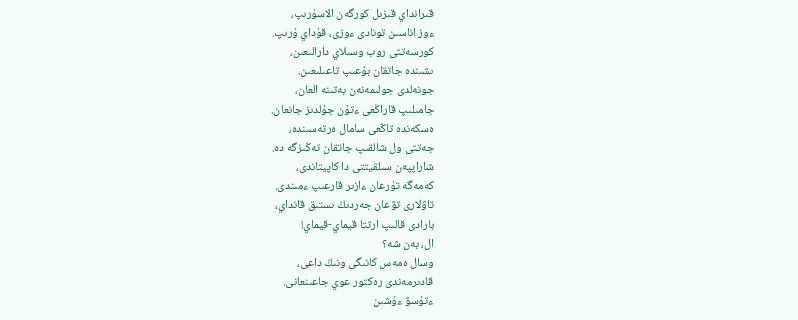قىرانداي قىزىل كورگەن الاسۇرىپ،
ءوز اناسىن تونادى ءوزى، قۇداي ۇرىپ.
كورسەتتى روب وسىلاي دارالىعىن،
ىشىندە جاتقان بۇعىپ تاعىلىعىن.
جونەلدى جولىمەنەن بەتىنە العان،
جامىلىپ قاراڭعى ءتۇن جۇلدىز جانعان.
ەسكەندە تاڭعى سامال ەرتەسىندە،
جەتتى ول شالقىپ جاتقان تەڭىزگە دە.
شاراپپەن سىلقيتتى دا كاپيتاندى،
كەمەگە تۇرعان ءازىر قارعىپ ءمىندى.
تاۋلارى تۋعان جەردىڭ ىستىق قانداي،
بارادى قالىپ ارتتا قيماي-قيماي!
ال، بەن شە؟
وسال ەمەس كانىگى ونىڭ داعى،
قادىرمەندى رەكتور عوي جاعىنعانى.
ءتۇسۋ ءۇشىن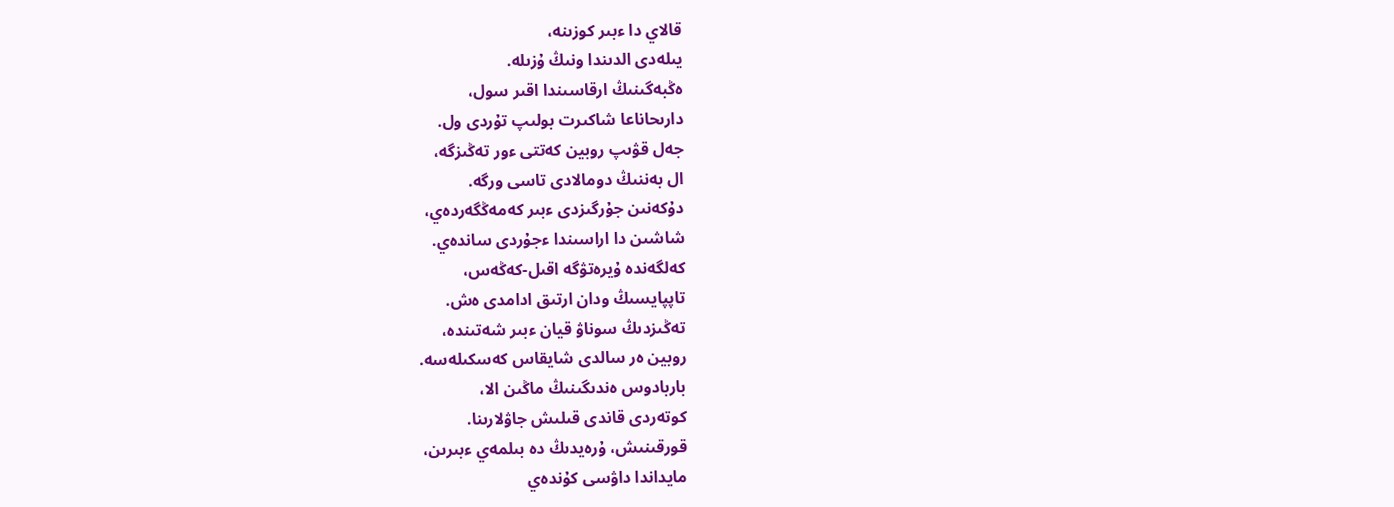قالاي دا ءبىر كوزىنە،
يىلەدى الدىندا ونىڭ ۇزىلە.
ەڭبەگىنىڭ ارقاسىندا اقىر سول،
دارىحاناعا شاكىرت بولىپ تۇردى ول.
جەل قۋىپ روبين كەتتى ءور تەڭىزگە،
ال بەننىڭ دومالادى تاسى ورگە.
دۇكەنىن جۇرگىزدى ءبىر كەمەڭگەردەي،
شاشىن دا اراسىندا ءجۇردى ساندەي.
كەلگەندە ۇيرەتۋگە اقىل-كەڭەس،
تاپپايسىڭ ودان ارتىق ادامدى ەش.
تەڭىزدىڭ سوناۋ قيان ءبىر شەتىندە،
روبين ەر سالدى شايقاس كەسكىلەسە.
باربادوس ەندىگىنىڭ ماڭىن الا،
كوتەردى قاندى قىلىش جاۋلارىنا.
قورقىنىش، ۇرەيدىڭ دە بىلمەي ءبىرىن،
مايداندا داۋسى كۇندەي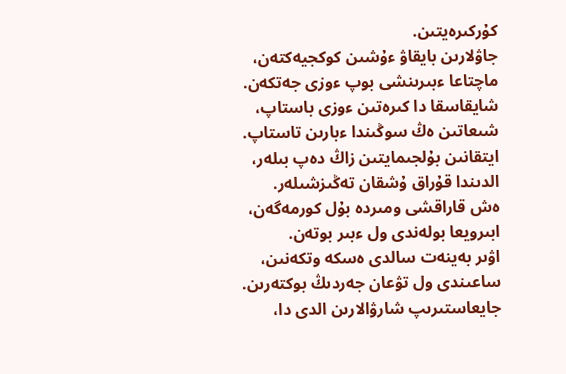كۇركىرەيتىن.
جاۋلارىن بايقاۋ ءۇشىن كوكجيەكتەن،
ماچتاعا ءبىرىنشى بوپ ءوزى جەتكەن.
شايقاسقا دا كىرەتىن ءوزى باستاپ،
شىعاتىن ەڭ سوڭىندا ءبارىن تاستاپ.
ايتقانىن بۇلجىمايتىن زاڭ دەپ بىلەر،
الدىندا قۇراق ۇشقان تەڭىزشىلەر.
ەش قاراقشى ومىردە بۇل كورمەگەن،
ابىرويعا بولەندى ول ءبىر بوتەن.
اۋىر بەينەت سالدى ەسكە وتكەنىن،
ساعىندى ول تۋعان جەردىڭ بوكتەرىن.
جايعاستىرىپ شارۋالارىن الدى دا،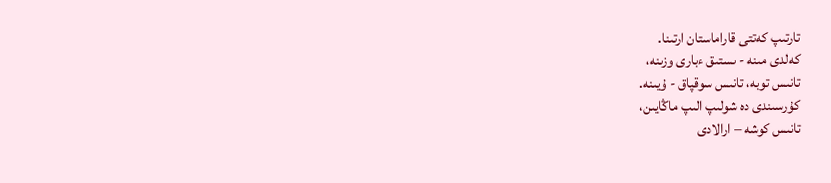تارتىپ كەتتى قاراماستان ارتىنا.
كەلدى مىنە - ىستىق ءبارى وزىنە،
تانىس توبە، تانىس سوقپاق - ۇيىنە.
كۇرسىندى دە شولىپ الىپ ماڭايىن،
تانىس كوشە – ارالادى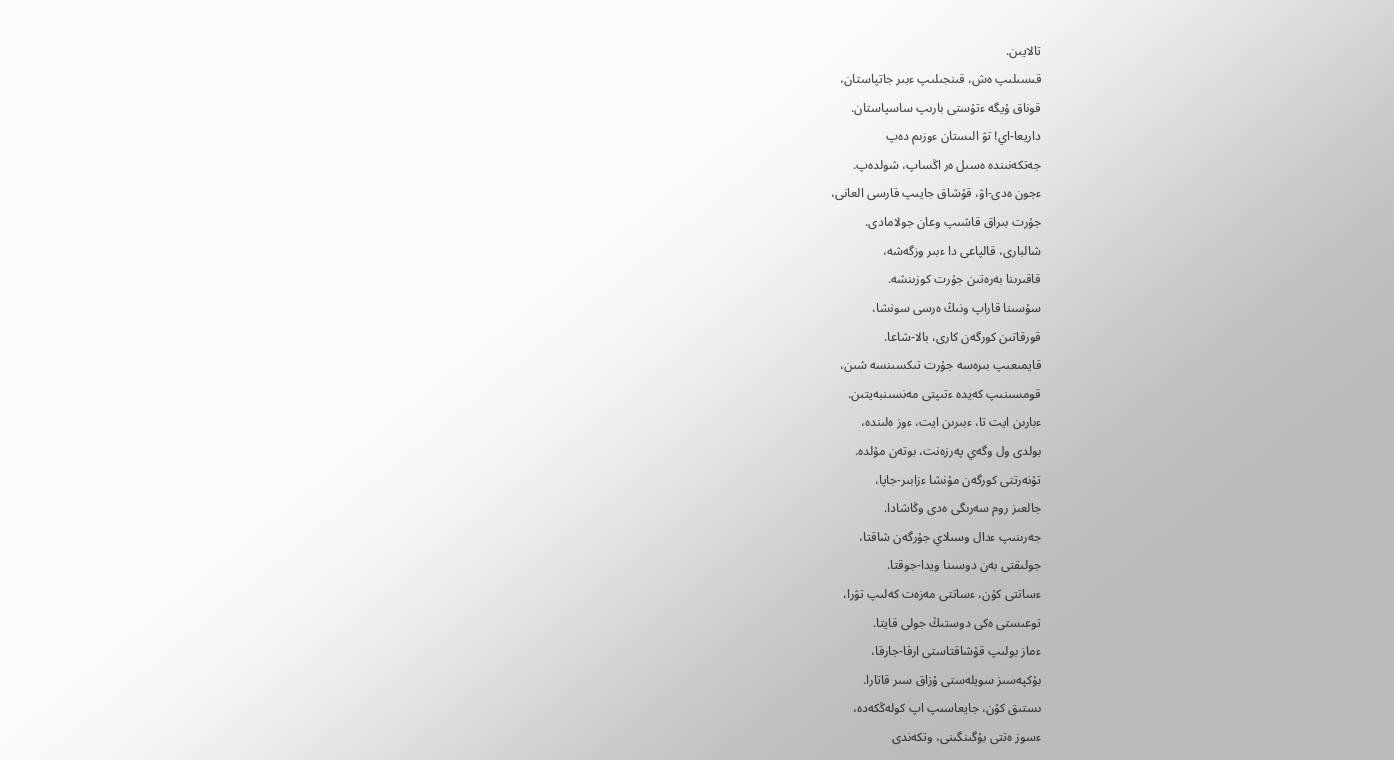تالايىن.
قىسىلىپ ەش، قىنجىلىپ ءبىر جاتپاستان،
قوناق ۇيگە ءتۇستى بارىپ ساسپاستان.
داريعا-اي! تۋ الىستان ءوزىم دەپ
جەتكەنىندە ەسىل ەر اڭساپ، شولدەپ.
ءجون ەدى-اۋ، قۇشاق جايىپ قارسى العانى،
جۇرت بىراق قاشىپ وعان جولامادى.
شالبارى، قالپاعى دا ءبىر وزگەشە،
قاقىرىنا بەرەتىن جۇرت كوزىنشە.
سۇسىنا قاراپ ونىڭ ەرسى سونشا،
قورقاتىن كورگەن كارى، بالا-شاعا.
قايمىعىپ بىرەسە جۇرت تىكسىنسە شىن،
قومسىنىپ كەيدە ءتىپتى مەنسىنبەيتىن.
ءبارىن ايت تا، ءبىرىن ايت، ءوز ەلىندە،
بولدى ول وگەي پەرزەنت، بوتەن مۇلدە.
تۇنەرتتى كورگەن مۇنشا ءزابىر-جاپا،
جالعىز روم سەرىگى ەدى وڭاشادا.
جەرىنىپ ءدال وسىلاي جۇرگەن شاقتا،
جولىقتى بەن دوسىنا ويدا-جوقتا.
ءساتتى كۇن، ءساتتى مەزەت كەلىپ تۋرا،
توعىستى ەكى دوستىڭ جولى قايتا.
ءماز بولىپ قۇشاقتاستى ارقا-جارقا،
بۇكپەسىز سويلەستى ۇزاق سىر قاتارا.
ىستىق كۇن، جايعاسىپ اپ كولەڭكەدە،
ءسوز ەتتى بۇگىنگىنى، وتكەندى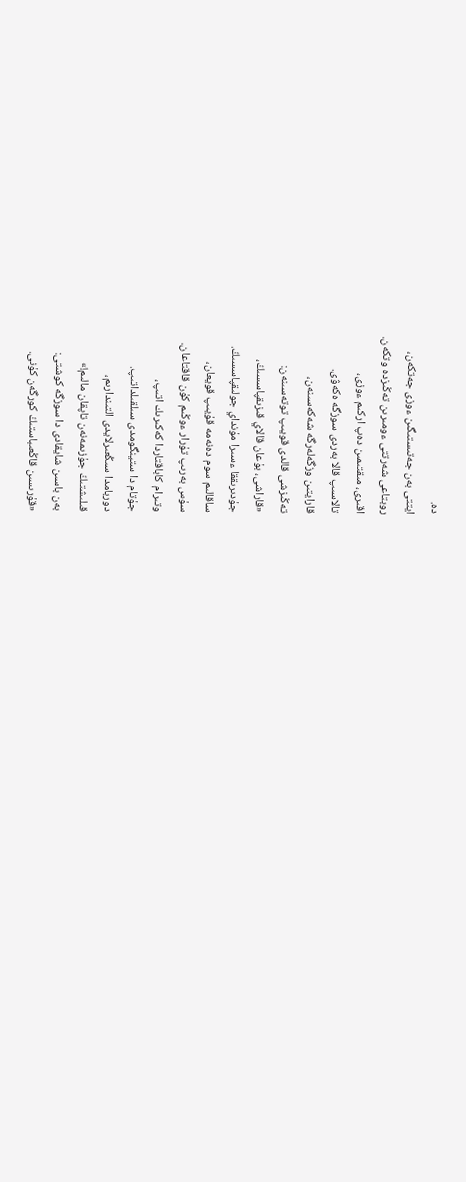دە.
ايتتى بەن جەتىستىگىن ءوزى جەتكەن،
روبتاعى شەرتتى ءومىرىن تەڭىزدە وتكەن.
اقىرى، مىقتىمىن دەپ اركىم ءوزى،
تالاسىپ قالا بەردى سوزگە ەكەۋى.
قارايتىن وزگەلەرگە شەكەسىنەن،
تەڭىزشى قالدى قويىپ توتەسىنەن:
«قاراشى، بۇعان قالاي قىزىقپاسسىڭ،
جۇدىرىققا ءسىرا مۇنداي جولىقپاسسىڭ.
ساقالىم سوم دەنەمە قۇيىپ قويعان،
سۇس بەرىپ تۇرار ءوڭىم كۇن قاقتاعان.
وتىرام كاباقتاردا كەكىرىك اتىپ،
جۇتام دا ستينگومدى سىلقىلداتىپ.
دوربامدا سىڭعىرلايدى التىندارىم،
قىلىشتىڭ جۇزىمەنەن تاپقان مالىم!»
بەن باسىن شايقادى دا سوزگە كوشتى:
«قۇرىسىن قاڭعىباستىڭ كورگەن كۇنى.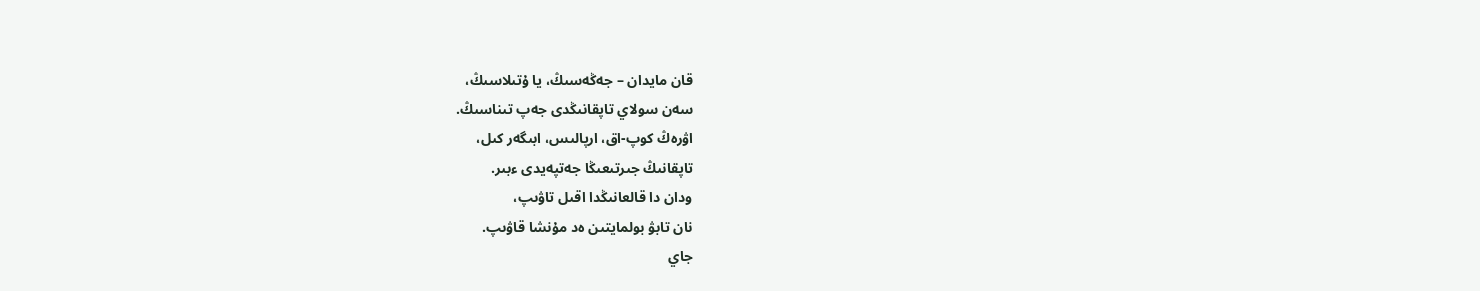قان مايدان – جەڭەسىڭ، يا ۇتىلاسىڭ،
سەن سولاي تاپقانىڭدى جەپ تىناسىڭ.
اۋرەڭ كوپ-اق، ارپالىس، ابىگەر كىل،
تاپقانىڭ جىرتىعىڭا جەتپەيدى ءبىر.
ودان دا قالعانىڭدا اقىل تاۋىپ،
نان تابۋ بولمايتىن ەد مۇنشا قاۋىپ.
جاي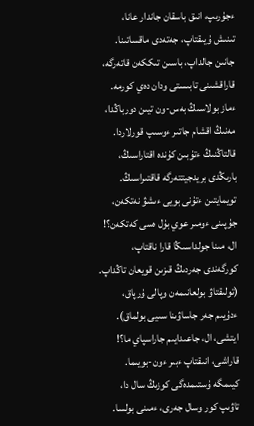ءجۇرىپ، انىق باسقان جاندار عانا،
تىنىش ۇيىقتاپ، جەتەدى ماقساتىنا.
جانىن جالداپ، باسىن تىككەن قاتەرگە،
قاراقشىنى تابىستى ودان دەي كورمە.
ءماز بولاسىڭ بەس-ون تيىن دورباڭدا،
مەنىڭ اقشام جاتىر ءوسىپ قورلاردا.
قالتاڭنىڭ ءتۇبىن كۇندە اقتاراسىڭ،
بارىڭدى بريدجيتتەرگە قاقتىراسىڭ.
تويمايتىن ءتۇنى بويى ءىشۋ نەتكەن،
جۇپىنى ءومىر عوي بۇل ەسى كەتكەن؟!
ال، مىنا جولداسىڭا قارا ناقتاپ،
كورگەندى جەردىڭ قىزىن قويعان تاڭداپ.
(تولىقتاۋ بولعانىمەن وپالى ۇرپاق،
ءدۇيىم جەر جاساۋىنا سىيى بولماق).
ايتشى، ال، جاعىدايىم جاراسپاي ما؟!
قاراشى، انىقتاپ ءبىر ءون-بويىما.
كيىمگە ۇستىمدەگى كوزىڭ سال دا،
تاۋىپ كور وسال جەرى، ءمىنى بولسا.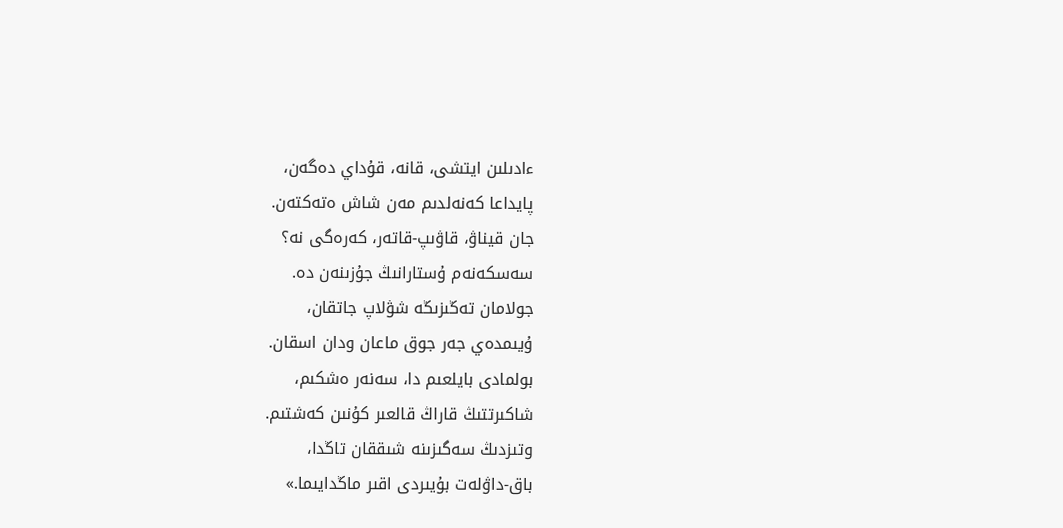ءادىلىن ايتشى، قانە، قۇداي دەگەن،
پايداعا كەنەلدىم مەن شاش ەتەكتەن.
جان قيناۋ، قاۋىپ-قاتەر، كەرەگى نە؟
سەسكەنەم ۇستارانىڭ جۇزىنەن دە.
جولامان تەڭىزىڭە شۋلاپ جاتقان،
ۇيىمدەي جەر جوق ماعان ودان اسقان.
بولمادى بايلعىم دا، سەنەر ەشكىم،
شاكىرتتىڭ قاراڭ قالعىر كۇنىن كەشتىم.
وتىزدىڭ سەگىزىنە شىققان تاڭدا،
باق-داۋلەت بۇيىردى اقىر ماڭدايىما.»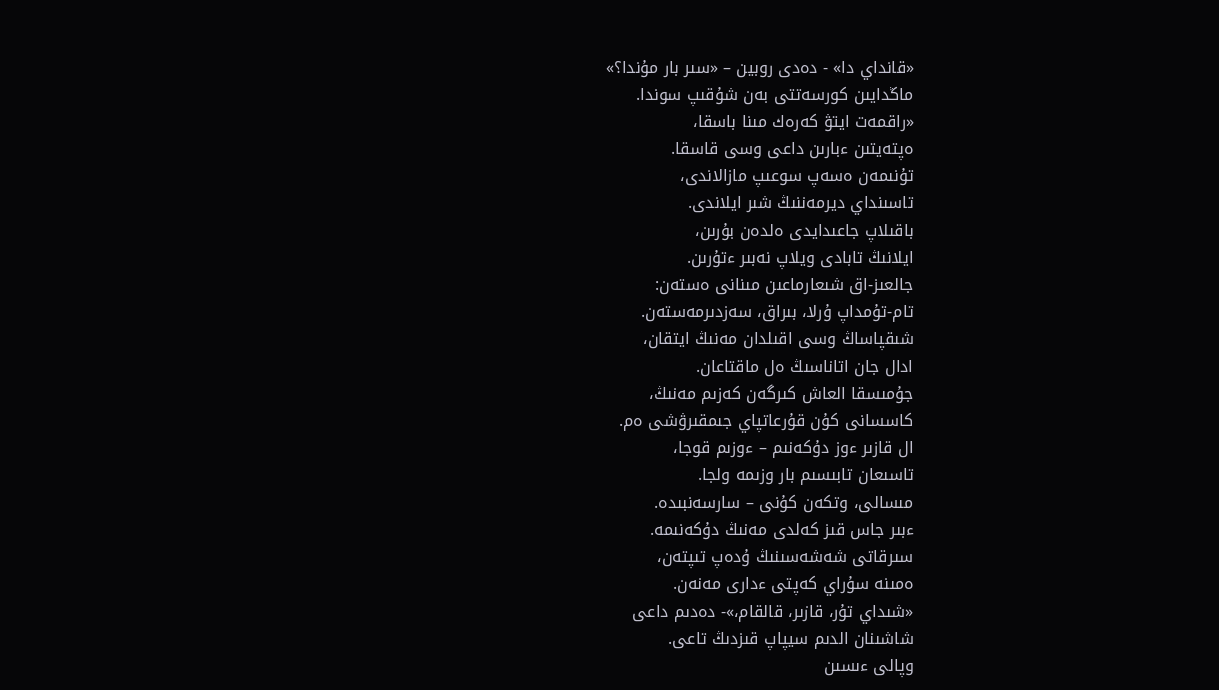«قانداي دا» - دەدى روبين – «سىر بار مۇندا؟»
ماڭدايىن كورسەتتى بەن شۇقىپ سوندا.
«راقمەت ايتۋ كەرەك مىنا باسقا،
ەپتەيتىن ءبارىن داعى وسى قاسقا.
تۇنىمەن ەسەپ سوعىپ مازالاندى،
تاسىنداي ديرمەننىڭ شىر ايلاندى.
باقىلاپ جاعىدايدى ەلدەن بۇرىن،
ايلانىڭ تابادى ويلاپ نەبىر ءتۇرىن.
جالعىز-اق شىعارماعىن مىنانى ەستەن:
تام-تۇمداپ ۇرلا، بىراق، سەزدىرمەستەن.
شىقپاساڭ وسى اقىلدان مەنىڭ ايتقان،
ادال جان اتاناسىڭ ەل ماقتاعان.
جۇمىسقا العاش كىرگەن كەزىم مەنىڭ،
كاسسانى كۇن قۇرعاتپاي جىمقىرۋشى ەم.
ال قازىر ءوز دۇكەنىم – ءوزىم قوجا،
تاسىعان تابىسىم بار وزىمە ولجا.
مىسالى، وتكەن كۇنى – سارسەنبىدە.
ءبىر جاس قىز كەلدى مەنىڭ دۇكەنىمە.
سىرقاتى شەشەسىنىڭ ۇدەپ تىپتەن،
ەمىنە سۇراي كەپتى ءدارى مەنەن.
«شىداي تۇر، قازىر، قالقام،»- دەدىم داعى
شاشىنان الدىم سيپاپ قىزدىڭ تاعى.
وپالى ءىسىن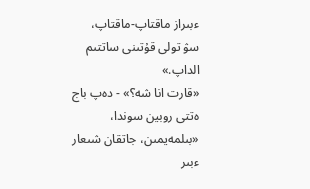ءبىراز ماقتاپ-ماقتاپ،
سۋ تولى قۇتىنى ساتتىم الداپ.»
«قارت انا شە؟» - دەپ باج ەتتى روبين سوندا،
«بىلمەيمىن، جاتقان شىعار ءبىر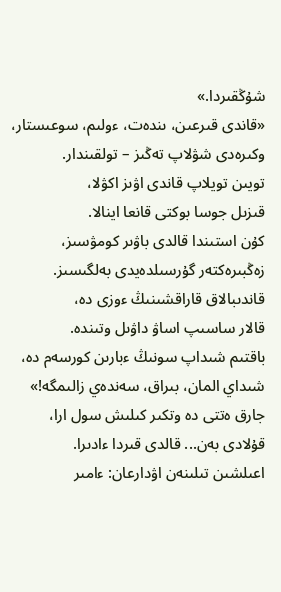شۇڭقىردا.»
«قاندى قىرعىن، ىندەت، ءولىم، سوعىستار،
وكىرەدى شۋلاپ تەڭىز – تولقىندار.
تويىن تويلاپ قاندى اۋىز اكۋلا،
قىزىل جوسا بوكتى قانعا اينالا.
كۇن استىندا قالدى باۋىر كومۋسىز،
زەڭبىرەكتەر گۇرسىلدەيدى بەلگىسىز.
قاندىبالاق قاراقشىنىڭ ءوزى دە،
قالار ساسىپ اساۋ داۋىل وتىندە.
باقتىم شىداپ سونىڭ ءبارىن كورسەم دە،
شىداي المان، بىراق، سەندەي زالىمگە!»
جارق ەتتى دە وتكىر كىلىش سول ارا،
قۇلادى بەن... قالدى قىردا ءادىرا.
اعىلشىن تىلىنەن اۋدارعان: ءامىر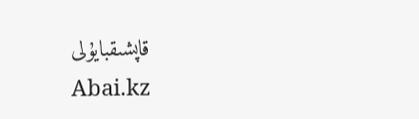قاپشىقبايۇلى
Abai.kz